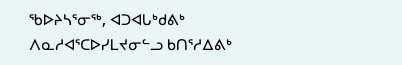ᖃᐅᔨᓴᕐᓂᖅ, ᐊᑐᐊᒐᒃᑯᕕᒃ ᐱᓇᓱᐊᕐᑕᐅᓯᒪᔪᓂᓪᓗ ᑲᑎᕐᓱᐃᕕᒃ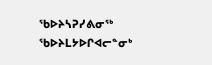ᖃᐅᔨᓴᕈᓯᕕᓂᖅ
ᖃᐅᔨᒪᔭᐅᒋᐊᓕᓐᓂᒃ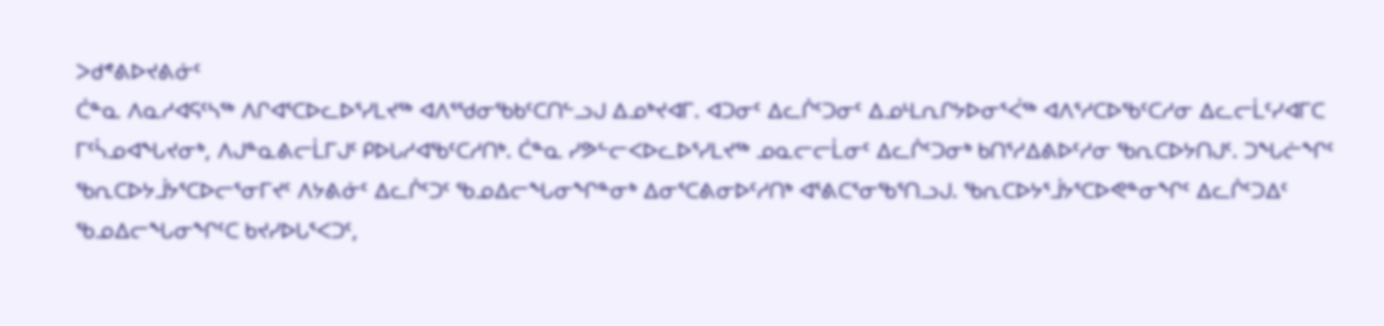ᐳᑯᕝᕕᐅᔪᕕᓃᑦ
ᑖᓐᓇ ᐱᓇᓱᐊᕋᑦᓴᖅ ᐱᒋᐊᕐᑕᐅᓚᐅᕐᓯᒪᔪᖅ ᐊᐱᕐᖁᓂᖃᑲᑦᑕᑎᓪᓗᒍ ᐃᓄᒃᔪᐊᒥ. ᐊᑐᓂᑦ ᐃᓚᒌᑦᑐᓂᑦ ᐃᓄᒻᒪᕆᒋᔭᐅᓂᕐᐹᖅ ᐊᐱᕐᓱᑕᐅᖃᑦᑕᓱᓂ ᐃᓚᓕᒫᑦᓯᐊᒥᑕ ᒥᑦᓵᓄᐊᖓᔪᓂᒃ, ᐱᒍᓐᓇᕕᓕᒫᒥᒍᑦ ᑭᐅᒐᓱᐊᖃᑦᑕᓱᑎᒃ. ᑖᓐᓇ ᓯᕗᓪᓕᐸᐅᓚᐅᕐᓯᒪᔪᖅ ᓄᓇᓕᓕᒫᓂᑦ ᐃᓚᒌᑦᑐᓂᒃ ᑲᑎᕐᓱᐃᕕᐅᑦᓱᓂ ᖃᕆᑕᐅᔭᑎᒍᑦ. ᑐᖓᓖᖏᑦ ᖃᕆᑕᐅᔭᒨᔭᕐᑕᐅᓕᕐᓂᒥᔪᑦ ᐱᔭᕕᓃᑦ ᐃᓚᒌᑦᑐᑦ ᖃᓄᐃᓕᖓᓂᖏᓐᓂᒃ ᐃᓂᕐᑕᕕᓂᐅᑦᓱᑎᒃ ᐊᕐᕕᑕᕐᓂᖃᕐᑎᓗᒍ. ᖃᕆᑕᐅᔭᕐᒨᔭᕐᑕᐅᕙᓐᓂᖏᑦ ᐃᓚᒌᑦᑐᐃᑦ ᖃᓄᐃᓕᖓᓂᖏᑦᑕ ᑲᔪᓯᐅᒐᕐᐸᑐᑦ,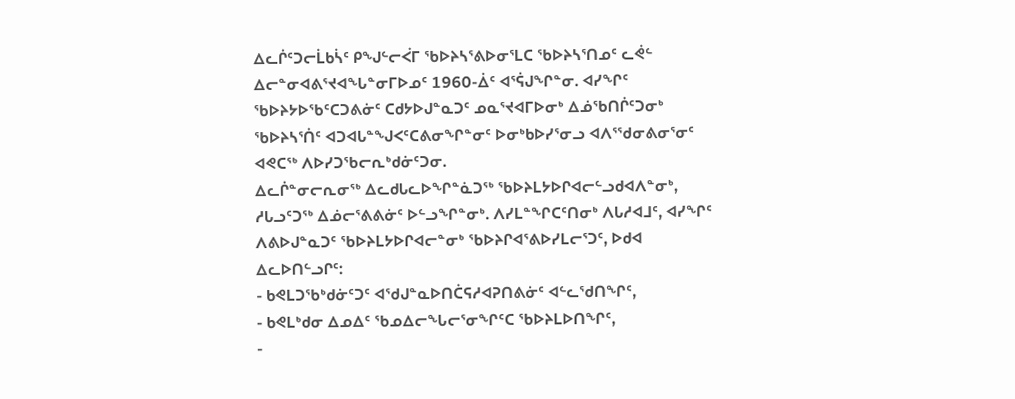ᐃᓚᒌᑦᑐᓕᒫᑲᓵᑦ ᑭᖑᓪᓕᐹᒥ ᖃᐅᔨᓴᕐᕕᐅᓂᕐᒪᑕ ᖃᐅᔨᓴᕐᑎᓄᑦ ᓚᕚᓪ ᐃᓕᓐᓂᐊᕕᕐᔪᐊᖓᓐᓂᒥᐅᓄᑦ 1960-ᐄᑦ ᐊᕐᕌᒍᖏᓐᓂ. ᐊᓯᖏᑦ ᖃᐅᔨᔭᐅᖃᑦᑕᑐᕕᓃᑦ ᑕᑯᔭᐅᒍᓐᓇᑐᑦ ᓄᓇᕐᔪᐊᒥᐅᓂᒃ ᐃᓅᖃᑎᒌᑦᑐᓂᒃ ᖃᐅᔨᓴᕐᑏᑦ ᐊᑐᐊᒐᓐᖑᐸᑦᑕᕕᓂᖏᓐᓂᑦ ᐅᓂᒃᑲᐅᓯᕐᓂᓗ ᐊᐱᕐᖁᓂᕕᓂᕐᓂᑦ ᐊᕙᑕᖅ ᐱᐅᓯᑐᖃᓕᕆᒃᑯᓃᑦᑐᓂ.
ᐃᓚᒌᓐᓂᓕᕆᓂᖅ ᐃᓚᑯᒐᓚᐅᖏᓐᓈᑐᖅ ᖃᐅᔨᒪᔭᐅᒋᐊᓕᓪᓗᑯᐊᐱᓐᓂᒃ, ᓱᒐᓗᑦᑐᖅ ᐃᓅᓕᕐᕕᕕᓃᑦ ᐅᓪᓗᖏᓐᓂᒃ. ᐱᓯᒪᓐᖏᑕᑦᑎᓂᒃ ᐱᒐᓱᐊᒧᑦ, ᐊᓯᖏᑦ ᐱᕕᐅᒍᓐᓇᑐᑦ ᖃᐅᔨᒪᔭᐅᒋᐊᓕᓐᓂᒃ ᖃᐅᔨᒋᐊᕐᕕᐅᓯᒪᓕᕐᑐᑦ, ᐅᑯᐊ ᐃᓚᐅᑎᓪᓗᒋᑦ:
- ᑲᕙᒪᑐᖃᒃᑯᓃᑦᑐᑦ ᐊᖁᒍᓐᓇᐅᑎᑖᕋᓱᐊᕈᑎᕕᓃᑦ ᐊᓪᓚᖁᑎᖏᑦ,
- ᑲᕙᒪᒃᑯᓂ ᐃᓄᐃᑦ ᖃᓄᐃᓕᖓᓕᕐᓂᖏᑦᑕ ᖃᐅᔨᒪᐅᑎᖏᑦ,
-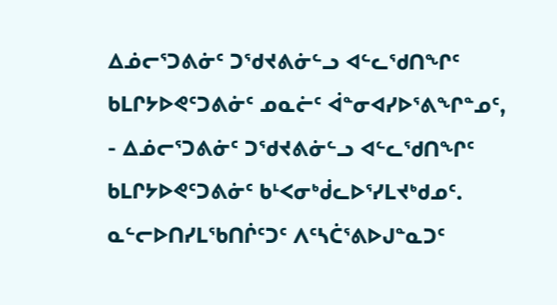ᐃᓅᓕᕐᑐᕕᓃᑦ ᑐᖁᔪᕕᓃᓪᓗ ᐊᓪᓚᖁᑎᖏᑦ ᑲᒪᒋᔭᐅᕙᑦᑐᕕᓃᑦ ᓄᓇᓖᑦ ᐋᓐᓂᐊᓯᐅᕐᕕᖏᓐᓄᑦ,
- ᐃᓅᓕᕐᑐᕕᓃᑦ ᑐᖁᔪᕕᓃᓪᓗ ᐊᓪᓚᖁᑎᖏᑦ ᑲᒪᒋᔭᐅᕙᑦᑐᕕᓃᑦ ᑲᒻᐸᓂᒃᑰᓚᐅᕐᓯᒪᔪᒃᑯᓄᑦ.
ᓇᓪᓕᐅᑎᓯᒪᖃᑎᒌᑦᑐᑦ ᐱᑦᓴᑖᕐᕕᐅᒍᓐᓇᑐᑦ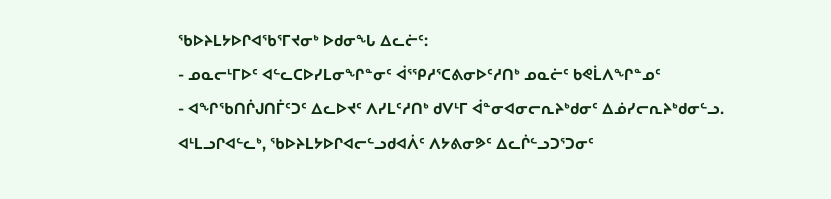ᖃᐅᔨᒪᔭᐅᒋᐊᖃᕐᒥᔪᓂᒃ ᐅᑯᓂᖓ ᐃᓚᓖᑦ:
- ᓄᓇᓕᒻᒥᐅᑦ ᐊᓪᓚᑕᐅᓯᒪᓂᖏᓐᓂᑦ ᐋᕐᕿᓱᕐᑕᕕᓂᐅᑦᓱᑎᒃ ᓄᓇᓖᑦ ᑲᕙᒫᐱᖏᓐᓄᑦ
- ᐊᖏᖃᑎᒌᒍᑎᒦᑦᑐᑦ ᐃᓚᐅᔪᑦ ᐱᓯᒪᑦᓱᑎᒃ ᑯᐯᒻᒥ ᐋᓐᓂᐊᓂᓕᕆᔨᒃᑯᓂᑦ ᐃᓅᓯᓕᕆᔨᒃᑯᓂᓪᓗ.
ᐊᒻᒪᓗᒋᐊᓪᓚᒃ, ᖃᐅᔨᒪᔭᐅᒋᐊᓕᓪᓗᑯᐊᐲᑦ ᐱᔭᕕᓂᕗᑦ ᐃᓚᒌᓪᓗᑐᕐᑐᓂᑦ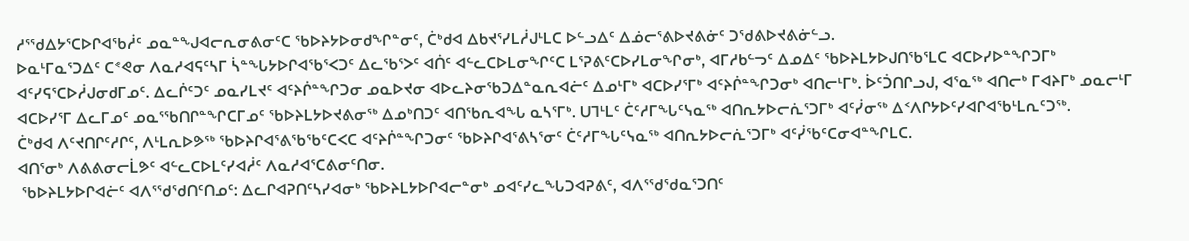ᓱᕐᖁᐃᔭᕐᑕᐅᒋᐊᖃᓲᑦ ᓄᓇᓐᖑᐊᓕᕆᓂᕕᓂᑦᑕ ᖃᐅᔨᔭᐅᓂᑯᖏᓐᓂᑦ, ᑖᒃᑯᐊ ᐃᑲᔪᕐᓯᒪᓲᒍᒻᒪᑕ ᐅᓪᓗᐃᑦ ᐃᓅᓕᕐᕕᐅᔪᕕᓃᑦ ᑐᖁᕕᐅᔪᕕᓃᓪᓗ.
ᐅᓇᒻᒥᓇᕐᑐᐃᑦ ᑕᕝᕙᓂ ᐱᓇᓱᐊᕋᑦᓴᒥ ᓵᓐᖓᔭᐅᒋᐊᖃᕐᐸᑐᑦ ᐃᓚᖃᕐᐳᑦ ᐊᑏᑦ ᐊᓪᓚᑕᐅᒪᓂᖏᑦᑕ ᒪᕐᕈᕕᑦᑕᐅᓯᒪᓂᖏᓂᒃ, ᐊᒥᓱᑲᓪᓓᑦ ᐃᓄᐃᑦ ᖃᐅᔨᒪᔭᐅᒍᑎᖃᕐᒪᑕ ᐊᑕᐅᓯᐅᓐᖏᑐᒥᒃ ᐊᑦᓯᕋᕐᑕᐅᓲᒍᓂᑯᒥᓄᑦ. ᐃᓚᒌᑦᑐᑦ ᓄᓇᓯᒪᔪᑦ ᐊᑦᔨᒌᓐᖏᑐᓂ ᓄᓇᐅᔪᓂ ᐊᐅᓚᔨᓂᖃᑐᐃᓐᓇᕆᐊᓖᑦ ᐃᓄᒻᒥᒃ ᐊᑕᐅᓯᕐᒥᒃ ᐊᑦᔨᒌᓐᖏᑐᓂᒃ ᐊᑎᓕᒻᒥᒃ. ᐆᑦᑑᑎᒋᓗᒍ, ᐊᕐᓇᖅ ᐊᑎᓕᒃ ᒥᐊᔨᒥᒃ ᓄᓇᓕᒻᒥ ᐊᑕᐅᓯᕐᒥ ᐃᓚᒥᓄᑦ ᓄᓇᕐᖃᑎᒋᓐᖏᑕᒥᓄᑦ ᖃᐅᔨᒪᔭᐅᔪᕕᓂᖅ ᐃᓄᒃᑎᑐᑦ ᐊᑎᖃᕆᐊᖓ ᓇᓴᕐᒥᒃ. ᑌᒣᒻᒪᑦ ᑖᑦᓱᒥᖓᑦᓭᓇᖅ ᐊᑎᕆᔭᐅᓕᕇᕐᑐᒥᒃ ᐊᑦᓰᓂᖅ ᐃᑉᐱᒋᔭᐅᑦᓯᐊᒋᐊᖃᒻᒪᕆᑦᑐᖅ.
ᑖᒃᑯᐊ ᐱᑦᔪᑎᒋᑦᓱᒋᑦ, ᐱᒻᒪᕆᐅᕗᖅ ᖃᐅᔨᒋᐊᕐᕕᖃᖃᑦᑕᐸᑕ ᐊᑦᔨᒌᓐᖏᑐᓂᑦ ᖃᐅᔨᒋᐊᕐᕕᓴᕐᓂᑦ ᑖᑦᓱᒥᖓᑦᓭᓇᖅ ᐊᑎᕆᔭᐅᓕᕇᕐᑐᒥᒃ ᐊᑦᓰᖃᑦᑕᓂᐊᓐᖏᒪᑕ.
ᐊᑎᕐᓂᒃ ᐱᕕᕕᓂᓕᒫᕗᑦ ᐊᓪᓚᑕᐅᒪᑦᓯᐊᓲᑦ ᐱᓇᓱᐊᕐᑕᕕᓂᑦᑎᓂ.
 ᖃᐅᔨᒪᔭᐅᒋᐊᓖᑦ ᐊᐱᕐᖁᖁᑎᑦᑎᓄᑦ: ᐃᓚᒋᐊᕈᑎᑦᓴᓯᐊᓂᒃ ᖃᐅᔨᒪᔭᐅᒋᐊᓕᓐᓂᒃ ᓄᐊᑦᓯᓚᖓᑐᐊᕈᕕᑦ, ᐊᐱᕐᖁᖁᓇᕐᑐᑎᑦ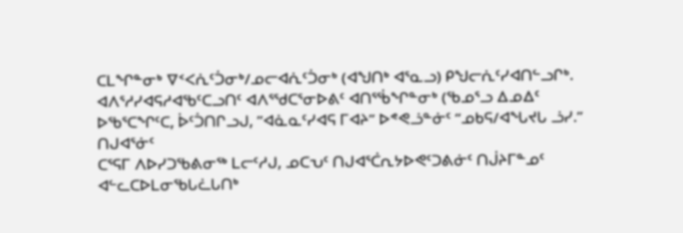ᑕᒪᖏᓐᓂᒃ ᐁᑉᐸᕇᑦᑑᓂᒃ/ᓄᓕᐊᕇᑦᑑᓂᒃ (ᐊᖑᑎᒃ ᐊᕐᓇᓗ) ᑭᖑᓕᕇᑦᓯᐊᑎᓪᓗᒋᒃ. ᐊᐱᕐᓱᓯᐊᕋᓱᐊᖃᑦᑕᓗᑎᑦ ᐊᐱᕐᖁᑕᕐᓂᐅᕕᑦ ᐊᑎᕐᖄᖏᓐᓂᒃ (ᖃᓄᕐᓗ ᐃᓄᐃᑦ ᐅᖃᕐᑕᖏᑦᑕ, ᐆᑦᑑᑎᒋᓗᒍ, ”ᐊᓈᓇᑦᓯᐊᕋ ᒥᐊᔨ” ᐅᕝᕙᓘᓐᓃᑦ “ᓄᑲᕋ/ᐊᖓᔪᒐ ᓘᓯ.”
ᑎᒍᐊᕐᓃᑦ
ᑕᕐᕋᒥ ᐱᐅᓯᑐᖃᕕᓂᖅ ᒪᓕᑦᓱᒍ, ᓄᑕᕃᑦ ᑎᒍᐊᕐᑖᕆᔭᐅᕙᑦᑐᕕᓃᑦ ᑎᒎᔨᒥᓐᓄᑦ ᐊᓪᓚᑕᐅᒪᓂᖃᒐᓛᒐᑎᒃ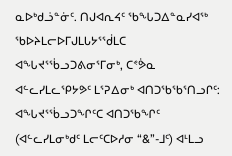ᓇᐅᒃᑯᓘᓐᓃᑦ. ᑎᒍᐊᕆᔦᑦ ᖃᖓᑐᐃᓐᓇᓯᐊᖅ ᖃᐅᔨᒪᓕᐅᒥᒍᒪᒐᔭᕐᖂᒪᑕ ᐊᖓᔪᕐᖄᓗᑐᕕᓂᕐᒥᓂᒃ, ᑕᕝᕘᓇ ᐊᓪᓚᓯᒪᓚᕿᔭᕗᑦ ᒪᕐᕈᐃᓂᒃ ᐊᑎᑐᖃᖃᕐᑎᓗᒋᑦ: ᐊᖓᔪᕐᖄᓗᑐᖏᑦᑕ ᐊᑎᑐᖃᖏᑦ (ᐊᓪᓚᓯᒪᓂᒃᑯᑦ ᒪᓕᑦᑕᐅᓱᓂ “&”-ᒧᑦ) ᐊᒻᒪᓗ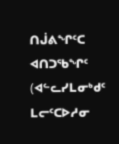ᑎᒎᕕᖏᑦᑕ ᐊᑎᑐᖃᖏᑦ (ᐊᓪᓚᓯᒪᓂᒃᑯᑦ ᒪᓕᑦᑕᐅᓱᓂ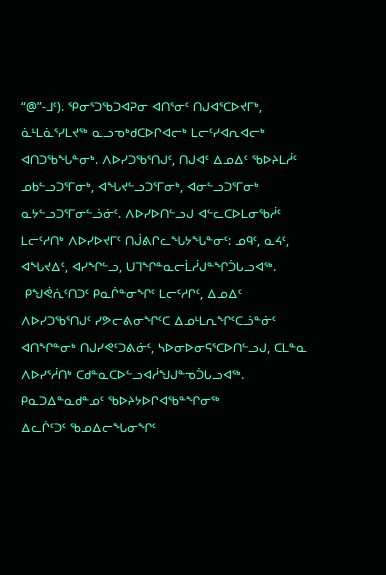“@”-ᒧᑦ). ᕿᓂᕐᑐᖃᑐᐊᕈᓂ ᐊᑎᕐᓂᑦ ᑎᒍᐊᕐᑕᐅᔪᒥᒃ, ᓈᒻᒪᓈᕐᓯᒪᔪᖅ ᓇᓗᓀᒃᑯᑕᐅᒋᐊᓕᒃ ᒪᓕᑦᓯᐊᕆᐊᓕᒃ ᐊᑎᑐᖃᖓᓐᓂᒃ. ᐱᐅᓯᑐᖃᕐᑎᒍᑦ, ᑎᒍᐊᑦ ᐃᓄᐃᑦ ᖃᐅᔨᒪᓲᑦ ᓄᑲᓪᓗᑐᕐᒥᓂᒃ, ᐊᖓᔪᓪᓗᑐᕐᒥᓂᒃ, ᐊᓂᓪᓗᑐᕐᒥᓂᒃ ᓇᔭᓪᓗᑐᕐᒥᓂᓪᓘᓃᑦ. ᐱᐅᓯᐅᑎᓪᓗᒍ ᐊᓪᓚᑕᐅᒪᓂᖃᓲᑦ ᒪᓕᑦᓱᑎᒃ ᐱᐅᓯᐅᔪᒥᑦ ᑎᒎᕕᒋᓚᖓᔭᖓᓐᓂᑦ: ᓄᑫᑦ, ᓇᔦᑦ, ᐊᖓᔪᐃᑦ, ᐊᓯᖏᓪᓗ, ᑌᒣᖏᓐᓇᓕᒫᓲᒍᓐᖏᑑᒐᓗᐊᖅ.
 ᑭᖑᕚᕇᑦᑎᑐᑦ ᑭᓇᒌᓐᓂᖏᑦ ᒪᓕᑦᓱᒋᑦ, ᐃᓄᐃᑦ ᐱᐅᓯᑐᖃᕐᑎᒍᑦ ᓯᕗᓕᕕᓂᖏᑦᑕ ᐃᓄᒻᒪᕆᖏᑦᑕᓘᓐᓃᑦ ᐊᑎᖏᓐᓂᒃ ᑎᒍᓯᕙᑦᑐᕕᓃᑦ, ᓴᐅᓂᐅᓂᕋᕐᑕᐅᑎᓪᓗᒍ, ᑕᒪᓐᓇ ᐱᐅᓯᕐᓲᑎᒃ ᑕᑯᓐᓇᑕᐅᓪᓗᐊᓲᖑᒍᓐᓀᑑᒐᓗᐊᖅ.
ᑭᓇᑐᐃᓐᓇᑯᓐᓄᑦ ᖃᐅᔨᔭᐅᒋᐊᖃᓐᖏᓂᖅ
ᐃᓚᒌᑦᑐᑦ ᖃᓄᐃᓕᖓᓂᖏᑦ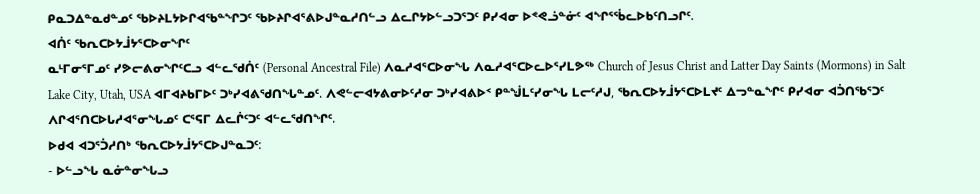ᑭᓇᑐᐃᓐᓇᑯᓐᓄᑦ ᖃᐅᔨᒪᔭᐅᒋᐊᖃᓐᖏᑐᑦ ᖃᐅᔨᒋᐊᕐᕕᐅᒍᓐᓇᓱᑎᓪᓗ ᐃᓚᒋᔭᐅᓪᓗᑐᕐᑐᑦ ᑭᓯᐊᓂ ᐅᕝᕙᓘᓐᓃᑦ ᐊᖏᕐᖄᓚᐅᑲᑦᑎᓗᒋᑦ.
ᐊᑏᑦ ᖃᕆᑕᐅᔭᒨᔭᕐᑕᐅᓂᖏᑦ
ᓇᒻᒥᓂᕐᒥᓄᑦ ᓯᕗᓕᕕᓂᖏᑦᑕᓗ ᐊᓪᓚᖁᑏᑦ (Personal Ancestral File) ᐱᓇᓱᐊᕐᑕᐅᓂᖓ ᐱᓇᓱᐊᕐᑕᐅᓚᐅᕐᓯᒪᕗᖅ Church of Jesus Christ and Latter Day Saints (Mormons) in Salt Lake City, Utah, USA ᐊᒥᐊᔨᑲᒥᐅᑦ ᑐᒃᓯᐊᕕᖁᑎᖓᓐᓄᑦ. ᐱᕙᓪᓕᐊᔭᕕᓂᐅᑦᓱᓂ ᑐᒃᓯᐊᕕᐅᑉ ᑭᓐᖒᒪᑦᓯᓂᖓ ᒪᓕᑦᓱᒍ, ᖃᕆᑕᐅᔭᒨᔭᕐᑕᐅᒪᔪᑦ ᐃᓓᓐᓇᖏᑦ ᑭᓯᐊᓂ ᐊᑑᑎᖃᕐᑐᑦ ᐱᒋᐊᕐᑎᑕᐅᒐᓱᐊᕐᓂᖓᓄᑦ ᑕᕐᕋᒥ ᐃᓚᒌᑦᑐᑦ ᐊᓪᓚᖁᑎᖏᑦ.
ᐅᑯᐊ ᐊᑐᕐᑑᓱᑎᒃ ᖃᕆᑕᐅᔭᒨᔭᕐᑕᐅᒍᓐᓇᑐᑦ:
- ᐅᓪᓗᖓ ᓇᓃᓐᓂᖓᓗ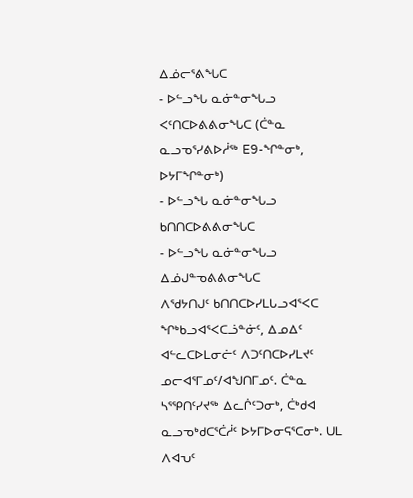ᐃᓅᓕᕐᕕᖓᑕ
- ᐅᓪᓗᖓ ᓇᓃᓐᓂᖓᓗ ᐸᑦᑎᑕᐅᕕᕕᓂᖓᑕ (ᑖᓐᓇ ᓇᓗᓀᕐᓯᕕᐅᓲᖅ E9-ᖏᓐᓂᒃ, ᐅᔭᒥᖏᓐᓂᒃ)
- ᐅᓪᓗᖓ ᓇᓃᓐᓂᖓᓗ ᑲᑎᑎᑕᐅᕕᕕᓂᖓᑕ
- ᐅᓪᓗᖓ ᓇᓃᓐᓂᖓᓗ ᐃᓅᒍᓐᓀᕕᕕᓂᖓᑕ
ᐱᖁᔭᑎᒍᑦ ᑲᑎᑎᑕᐅᓯᒪᒐᓗᐊᕐᐸᑕ ᖏᒃᑲᓗᐊᕐᐸᑕᓘᓐᓃᑦ, ᐃᓄᐃᑦ ᐊᓪᓚᑕᐅᒪᓂᓖᑦ ᐱᑐᑦᑎᑕᐅᓯᒪᔪᑦ ᓄᓕᐊᕐᒥᓄᑦ/ᐊᖑᑎᒥᓄᑦ. ᑖᓐᓇ ᓴᕐᕿᑎᑦᓯᔪᖅ ᐃᓚᒌᑦᑐᓂᒃ, ᑖᒃᑯᐊ ᓇᓗᓀᒃᑯᑕᕐᑖᓲᑦ ᐅᔭᒥᐅᓂᕋᕐᑕᓂᒃ. ᑌᒪ ᐱᐊᕃᑦ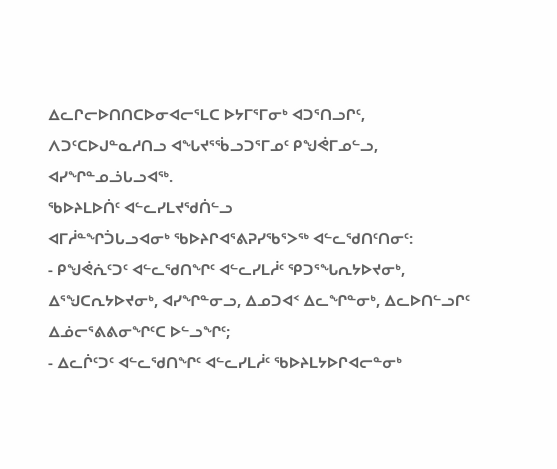ᐃᓚᒋᓕᐅᑎᑎᑕᐅᓂᐊᓕᕐᒪᑕ ᐅᔭᒥᕐᒥᓂᒃ ᐊᑐᕐᑎᓗᒋᑦ, ᐱᑐᑦᑕᐅᒍᓐᓇᓱᑎᓗ ᐊᖓᔪᕐᖄᓗᑐᕐᒥᓄᑦ ᑭᖑᕚᒥᓄᓪᓗ, ᐊᓯᖏᓐᓄᓘᒐᓗᐊᖅ.
ᖃᐅᔨᒪᐅᑏᑦ ᐊᓪᓚᓯᒪᔪᖁᑏᓪᓗ
ᐊᒥᓲᓐᖏᑑᒐᓗᐊᓂᒃ ᖃᐅᔨᒋᐊᕐᕕᕈᓯᖃᕐᐳᖅ ᐊᓪᓚᖁᑎᑦᑎᓂᑦ:
- ᑭᖑᕚᕇᑦᑐᑦ ᐊᓪᓚᖁᑎᖏᑦ ᐊᓪᓚᓯᒪᓲᑦ ᕿᑐᕐᖓᕆᔭᐅᔪᓂᒃ, ᐃᕐᖑᑕᕆᔭᐅᔪᓂᒃ, ᐊᓯᖏᓐᓂᓗ, ᐃᓄᑐᐊᑉ ᐃᓚᖏᓐᓂᒃ, ᐃᓚᐅᑎᓪᓗᒋᑦ ᐃᓅᓕᕐᕕᕕᓂᖏᑦᑕ ᐅᓪᓗᖏᑦ;
- ᐃᓚᒌᑦᑐᑦ ᐊᓪᓚᖁᑎᖏᑦ ᐊᓪᓚᓯᒪᓲᑦ ᖃᐅᔨᒪᔭᐅᒋᐊᓕᓐᓂᒃ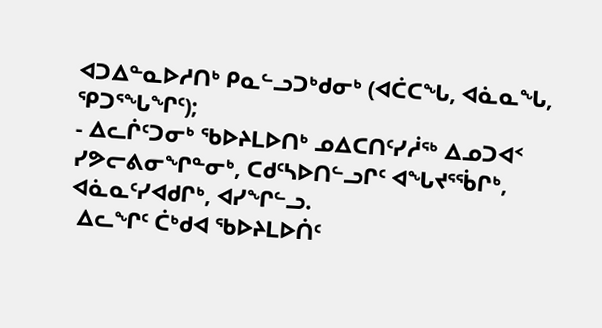ᐊᑐᐃᓐᓇᐅᓱᑎᒃ ᑭᓇᓪᓗᑐᒃᑯᓂᒃ (ᐊᑖᑕᖓ, ᐊᓈᓇᖓ, ᕿᑐᕐᖓᖏᑦ);
- ᐃᓚᒌᑦᑐᓂᒃ ᖃᐅᔨᒪᐅᑎᒃ ᓄᐃᑕᑎᑦᓯᓲᖅ ᐃᓄᑐᐊᑉ ᓯᕗᓕᕕᓂᖏᓐᓂᒃ, ᑕᑯᑦᓴᐅᑎᓪᓗᒋᑦ ᐊᖓᔪᕐᖄᒋᒃ, ᐊᓈᓇᑦᓯᐊᑯᒋᒃ, ᐊᓯᖏᓪᓗ.
 ᐃᓚᖏᑦ ᑖᒃᑯᐊ ᖃᐅᔨᒪᐅᑏᑦ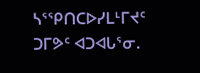ᓴᕐᕿᑎᑕᐅᓯᒪᒻᒥᔪᑦ ᑐᒥᕗᑦ ᐊᑐᐊᒐᕐᓂ.